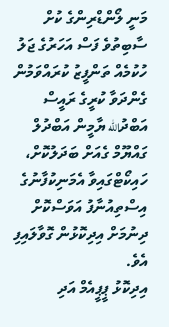މަނީ ލޯންޑްރިންގެ ކުށް ސާބިތުވެ ފަސް އަހަރުގެ ޖަލު ހުކުމެއް ތަންފީޒު ކުރައްވަމުން ގެންދަވާ ކުރީގެ ރައީސް އަބްދުالله ޔާމީން އަބްދުލް ގައްޔޫމް ގެއަށް ބަދަލުކޮށް، ހައިކޯޓްގައިވާ އެމަނިކުފާނުގެ އިސްތިއުނާފު އަވަސްކޮށް ދިނުމަށް އިދިކޮޅުން ގޮވާލައިފި އެވެ.
އިދިކޮޅު ޕީޕީއެމް އަދި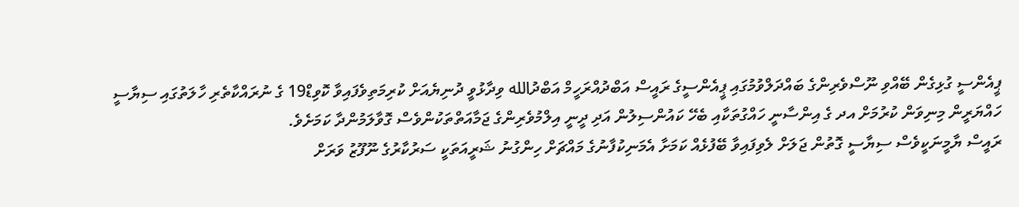ޕީއެންސީ ގުޅިގެން ބޭއްވި ނޫސްވެރިންގެ ބައްދަލްވުމުގައި ޕީއެންސީގެ ރައީސް އަބްދުއްރަހީމް އަބްދުالله ވިދާޅުވީ ދުނިޔެއަށް ކުރިމަތިވެފައިވާ ކޮވިޑް19 ގެ ނުރައްކާތެރި ހާލަތުގައި ސިޔާސީ ހައްޔަރީން މިނިވަން ކުރުމަށް އދ ގެ އިންސާނީ ހައްގުތަކާއި ބެހޭ ކައުންސިލުން އަދި ދީނީ އިލްމުވެރިންގެ ޖަމާއަތްތަކުންވެސް ގޮވާލަމުންދާ ކަމަށެވެ.
ރައީސް ޔާމީނަކީވެސް ސިޔާސީ ގޮތުން ޖަލަށް ލެވިފައިވާ ބޭފުޅެއް ކަމަށާ އެމަނިކުފާނުގެ މައްޗަށް ހިންގުނު ޝަރީއަތަކީ ސަރުކާރުގެ ނޫފޫޒު ވަރަށް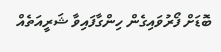ބޮޑަށް ފޯރުވައިގެން ހިންގާފައިވާ ޝަރީއަތެއް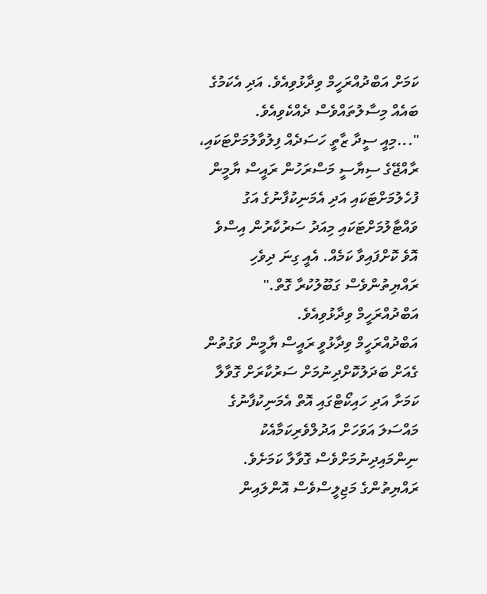ކަމަށް އަބްދުއްރަހީމް ވިދާޅުވިއެވެ. އަދި އެކަމުގެ ބައެއް މިސާލުތައްވެސް ދެއްކެވިއެވެ.
"...މިއީ ސީދާ ޒާތީ ހަސަދެއް ފިލުވާލުމަށްޓަކައި، ރާއްޖޭގެ ސިޔާސީ މަސްރަހުން ރައީސް ޔާމީން ފުހެލުމަށްޓަކައި އަދި އެމަނިކުފާނުގެ އަގު ވައްޓާލުމަށްޓަކައި މިއަދު ސަރުކާރުން އިސްވެ އޮވެ ކޮށްފައިވާ ކަމެއް. އެއީ ގިނަ ދިވެހި ރައްޔިތުންވެސް ގަބޫލުކުރާ ގޮތް." އަބްދުއްރަހީމް ވިދާޅުވިއެވެ.
އަބްދުއްރަހީމް ވިދާޅުވީ ރައީސް ޔާމީން ވަގުތުން ގެއަށް ބަދަލުކޮށްދިނުމަށް ސަރުކާރަށް ގޮވާލާ ކަމަށާ އަދި ހައިކޯޓްގައި އޮތް އެމަނިކުފާނުގެ މައްސަލަ އަވަހަށް އަދުލްވެރިކަމާއެކު ނިންމައިދިނުމަށްވެސް ގޮވާލާ ކަމަށެވެ.
ރައްޔިތުންގެ މަޖިލީސްވެސް އޮންލައިން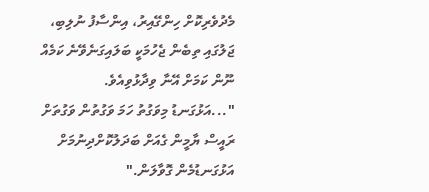މެދުވެރިކޮށް ހިންގޭއިރު، އިންސާފު ނުލިބި، ޖަލުގައި ތިބެން ޖެހުމަކީ ބަލައިގަނެވޭނެ ކަމެއް ނޫން ކަމަށް އޭނާ ވިދާޅުވިއެވެ.
"...އަޅުގަނޑު މިވަގުތު ހަމަ ވަގުތުން ވަގުތަށް ރައީސް ޔާމީން ގެއަށް ބަދަލުކޮށްދިނުމަށް އަޅުގަނޑުމެން ގޮވާލަން."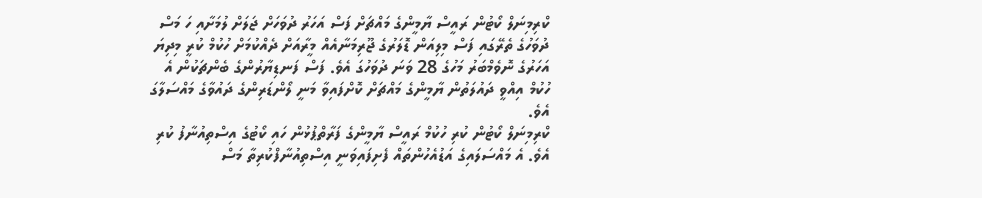ކްރިމިނަލް ކޯޓުން ރައީސް ޔާމީންގެ މައްޗަށް ފަސް އަހަރު ދުވަހަށް ޖަލަށް ލުމަށާއި ހަ މަސް ދުވަހުގެ ތެރޭގައި ފަސް މިލިއަން ޑޮލަރުގެ ޖޫރިމަނާއެއް މީރާއަށް ދެއްކުމަށް ހުކުމް ކުރީ މިދިޔަ އަހަރުގެ ނޮވެމްބަރު މަހުގެ 28 ވަނަ ދުވަހުގަ އެވެ. ފަސް ފަނޑިޔާރުންގެ ބެންޗަކުން އެ ހުކުމް އިއްވީ ދައުލަތުން ޔާމީންގެ މައްޗަށް ކޮށްފައިވާ މަނީ ލޯންޑަރިންގެ ދައުވާގެ މައްސަލާގަ އެވެ.
ކްރިމިނަލް ކޯޓުން ކުރި ހުކުމް ރައީސް ޔާމީންގެ ފަރާތްޕުޅުން ހައި ކޯޓުގެ އިސްތިއުނާފު ކުރި އެވެ. އެ މައްސަލައިގެ އަޑުއެހުންތައް ފެށިފައިވަނީ އިސްތިއުނާފްކުރިތާ މަސް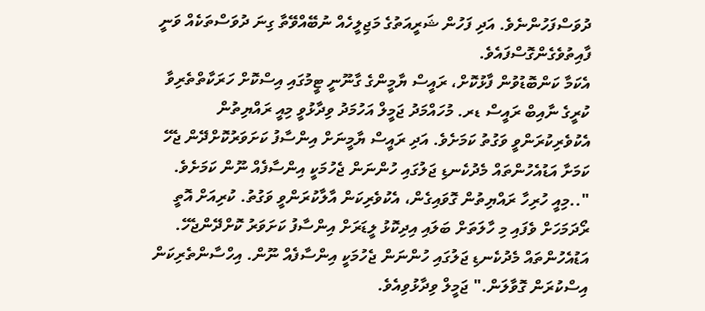ދުވަސްފަހުންނެވެ. އަދި ފަހުން ޝަރީއަތުގެ މަޖިލީހެއް ނުބޭއްވޭތާ ގިނަ ދުވަސްތަކެއް ވަނީ ފާއިތުވެގެންގޮސްފައެވެ.
އެކަމާ ކަންބޮޑުވުން ފާޅުކޮށް، ރައީސް ޔާމީންގެ ގާނޫނީ ޓީމުގައި އިސްކޮށް ހަރަކާތްތެރިވާ ކުރީގެ ނާއިބް ރައީސް ޑރ. މުހައްމަދު ޖަމީލް އަހުމަދު ވިދާޅުވީ މިއީ ރައްޔިތުން އެކުވެރިކުރަންވީ ވަގުތު ކަމަށެވެ. އަދި ރައީސް ޔާމީނަށް އިންސާފު ކަށަވަރުކޮށްދޭން ޖެހޭ ކަމަށާ އަޑުއެހުންތައް މެދުކެނޑި ޖަލުގައި ހުންނަން ޖެހުމަކީ އިންސާފެއް ނޫން ކަމަށެވެ.
"..މިއީ ހުރިހާ ރައްޔިތުން ގޮވައިގެން، އެކުވެރިކަން އާލާކުރަންވީ ވަގުތު. ކުރިއަށް އޮތީ ރޯދަމަހަށް ވެފައި މި ހާލަތަށް ބަލައި އިދިކޮޅު ލީޑަރަށް އިންސާފު ކަށަވަރު ކޮށްދޭންޖެހޭ. އަޑުއެހުންތައް މެދުކެނޑި ޖަލުގައި ހުންނަން ޖެހުމަކީ އިންސާފެއް ނޫން. އިހްސާންތެރިކަން އިސްކުރަން ގޮވާލަން." ޖަމީލް ވިދާޅުވިއެވެ.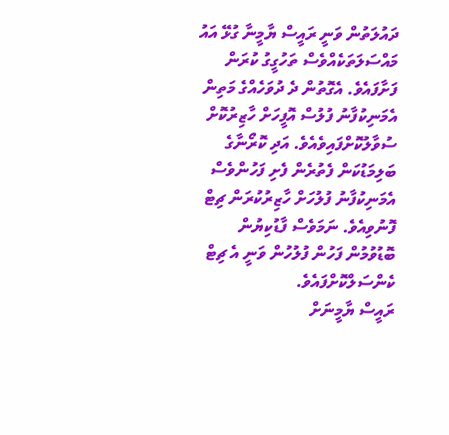ދައުލަތުން ވަނީ ރައީސް ޔާމީނާ ގުޅޭ އައު މައްސަލަތަކެއްވެސް ތަހުގީގު ކުރަން ފަށާފައެވެ. އެގޮތުން ދެ ދުވަހެއްގެ މަތިން އެމަނިކުފާނު ފުލުސް އޮފީހަށް ހާޒިރުކޮށް ސުވާލުކޮށްފައިވެއެވެ. އަދި ކޮރޯނާގެ ބަލިމަޑުކަން ފެތުރެން ފެށި ފަހުންވެސް އެމަނިކުފާނު ފުލުހަށް ހާޒިރުކުރަން ޗިޓް ފޮނުވިއެވެ. ނަމަވެސް ފާޑުކިޔުން ބޮޑުވުމުން ފަހުން ފުލުހުން ވަނީ އެ ޗިޓް ކެންސަލްކޮށްފައެވެ.
ރައީސް ޔާމީނަށް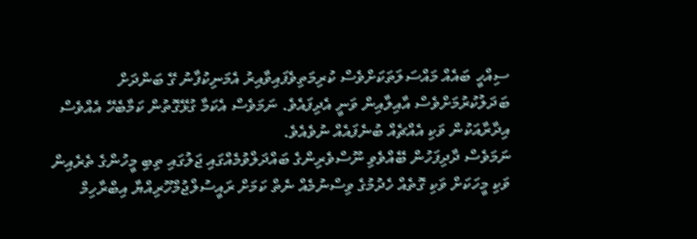ސިއްހީ ބައެއް މައްސަލަތަކަށްވެސް ކުރިމަތިވެފައިވާއިރު އެމަނިކުފާނު ގޭ ބަންދަށް ބަދަލުކުރުމަށްވެސް އާއިލާއިން ވަނީ އެދިފައެވެ. ނަމަވެސް އެކަމާ ގުޅޭގޮތުން ކަމާބެހޭ އެއްވެސް އިދާރާއަކުން ވަކި އެއްޗެއް ބުނެފައެއް ނުވެއެވެ.
ނަމަވެސް ދާދިފަހުން ބޭއްވެވި ނޫސްވެރިންގެ ބައްދަލްވުމެއްގައި ޖަލުގައި ތިބި މީހުންގެ ތެރެއިން ވަކި މީހަކަށް ވަކި ގޮތެއް ހެދުމުގެ ވިސްނުމެއް ނެތް ކަމަށް ރައީސުލްޖުމްހޫރިއްޔާ އިބްރާހިމް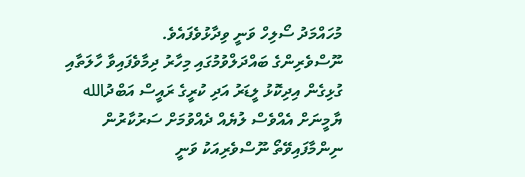މުހައްމަދު ސޯލިހް ވަނީ ވިދާޅުވެފައެވެ.
ނޫސްވެރިންގެ ބައްދަލްވުމުގައި މިހާރު ދިމާވެފައިވާ ހާލަތާއި ގުޅިގެން އިދިކޮޅު ލީޑަރު އަދި ކުރީގެ ރައީސް އަބްދުالله ޔާމީނަށް އެއްވެސް ލުޔެއް ދެއްވުމަށް ސަރުކާރުން ނިންމާފައިވޭތޯ ނޫސްވެރިއަކު ވަނީ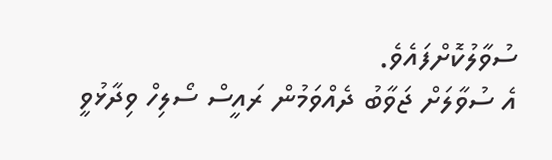ސުވާލުކޮށްފައެވެ.
އެ ސުވާލަށް ޖަވާބު ދެއްވަމުން ރައީސް ސޯލިހް ވިދާޅުވީ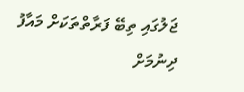ޖަލުގައި ތިބޭ ފަރާތްތަކަށް މައާފު ދިނުމަށް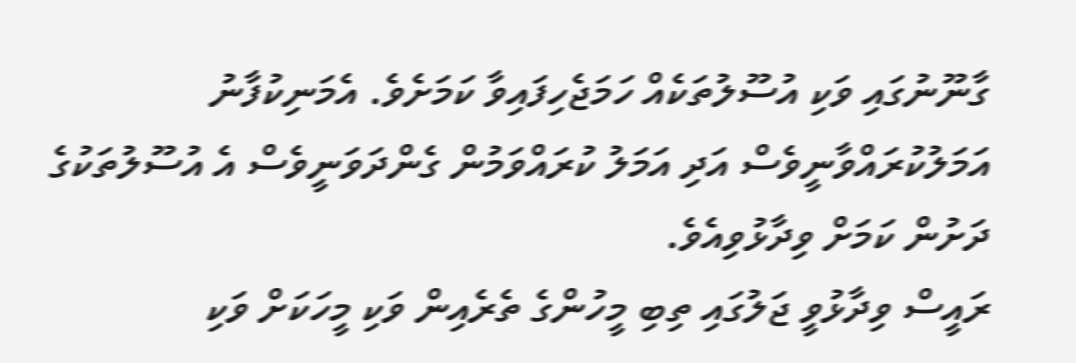ގާނޫނުގައި ވަކި އުސޫލުތަކެއް ހަމަޖެހިފައިވާ ކަމަށެވެ. އެމަނިކުފާނު އަމަލުކުރައްވާނީވެސް އަދި އަމަލު ކުރައްވަމުން ގެންދަވަނީވެސް އެ އުސޫލުތަކުގެ ދަށުން ކަމަށް ވިދާޅުވިއެވެ.
ރައީސް ވިދާޅުވީ ޖަލުގައި ތިބި މީހުންގެ ތެރެއިން ވަކި މީހަކަށް ވަކި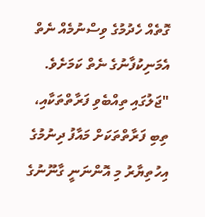ގޮތެއް ހެދުމުގެ ވިސްނުމެއް ނެތް އެމަނިކުފާނުގެ ނެތް ކަމަށެވެ.
"ޖަލުގައި ތިއްބެވި ފަރާތްތަކާއި، ތިބި ފަރާތްތަކަށް މައާފު ދިނުމުގެ އިހުތިޔާރު މި އޮންނަނީ ގާނޫނުގެ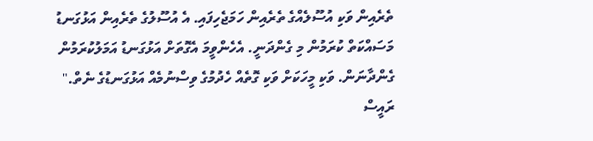ތެރެއިން ވަކި އުސޫލެއްގެ ތެރެއިން ހަމަޖެހިފައި. އެ އުސޫލުގެ ތެރެއިން އަޅުގަނޑު މަސައްކަތް ކުރަމުން މި ގެންދަނީ. އެހެންވީމަ އެގޮތަށް އަޅުގަނޑު އަމަލުކުރަމުން ގެންދާނަން. ވަކި މީހަކަށް ވަކި ގޮތެއް ހެދުމުގެ ވިސްނުމެއް އަޅުގަނޑުގެ ނެތް." ރައީސް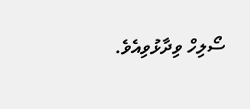ސޯލިހް ވިދާޅުވިއެވެ.